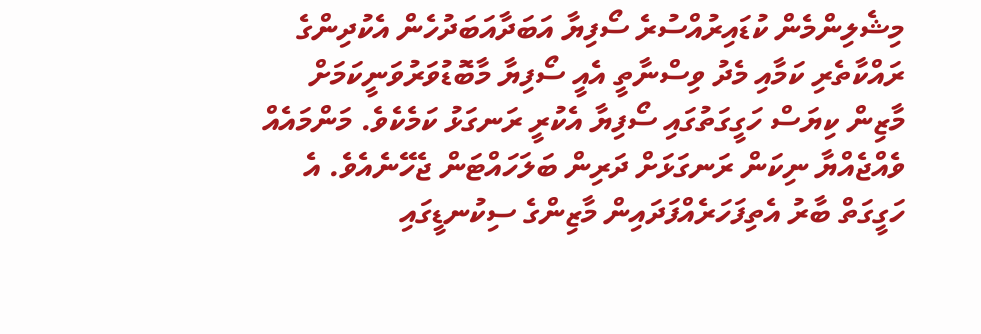މިޝެލިންމެން ކުޑައިރުއްސުރެ ސޯފިޔާ އަބަދާއަބަދުހެން އެކުދިންގެ ރައްކާތެރި ކަމާއި މެދު ވިސްނާތީ އެއީ ސޯފިޔާ މާބޮޑުވަރުވަނީކަމަށް މާޒިން ކިޔަސް ހަގީގަތުގައި ސޯފިޔާ އެކުރީ ރަނގަޅު ކަމެކެވެ. މަންމައެއް ވެއްޖެއްޔާ ނިކަން ރަނގަޅަށް ދަރިން ބަލަހައްޓަން ޖެހޭނެއެވެ. އެ ހަގީގަތް ބާރު އެތިފަހަރެއްފަދައިން މާޒިންގެ ސިކުނޑީގައި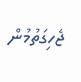ޖެހިގަތުމުން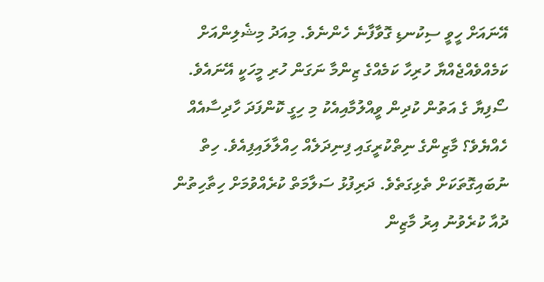އޭނައަށް ހީވީ ސިކުނޑި ގޮވާފާނެ ހެންނެވެ. މިއަދު މިޝެލިންއަށް ކަމެއްވެއްޖެއްޔާ ހުރިހާ ކަމެއްގެ ޒިންމާ ނަގަން ހުރި މީހަކީ އޭނައެވެ. ސޯފިޔާ ގެ އަތުން ކުދިން ވީއްލުމާއިއެކު މި ހިގީ ކޮންފަދަ ހާދިސާއެއް ހެއްޔެވެ؟ މާޒިންގެ ނިތްކުރީގައި ފިނިދަލެއް ހިއްލާލައިފިއެވެ. ހިތް ނުބައިގޮތަކަށް ތެޅިގަތެވެ. ދަރިފުޅު ސަލާމަތް ކުރެއްވުމަށް ހިތާހިތުން ދުއާ ކުރެވުނު އިރު މާޒިން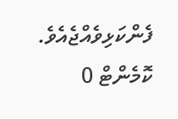ފެންކަޅިވެއްޖެއެވެ.
ކޮމެންޓް 0